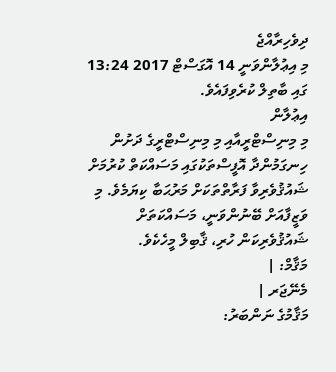ދިވެހިރާއްޖެ
މި އިޢުލާންވަނީ 14 އޮގަސްޓް 2017 13:24 ގައި ބާތިލް ކުރެވިފައެވެ.
އިޢުލާން
މި މިނިސްޓްރީއާއި މި މިނިސްޓްރީގެ ދަށުން ހިނގަމުންދާ އޮފީސްތަކުގައި މަސައްކަތް ކުރުމަށް ޝައުޤުވެރިވާ ފަރާތްތަކަށް މަރުޙަބާ ކިޔަމެވެ. މި ވަޒީފާއަށް ބޭނުންވަނީ، މަސައްކަތަށް ޝައުޤުވެރިކަން ހުރި، ޤާބިލް މީހެކެވެ.
މަޤާމް: |
މެނޭޖަރ |
މަޤާމުގެ ނަންބަރު: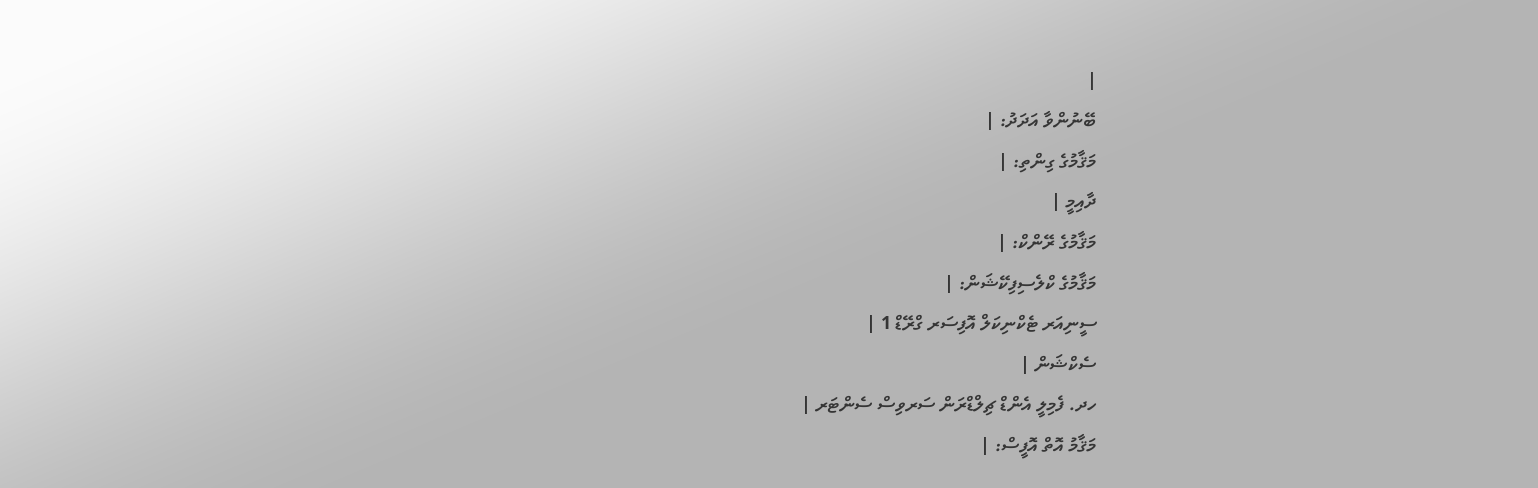|
ބޭނުންވާ އަދަދު: |
މަޤާމުގެ ގިންތި: |
ދާއިމީ |
މަޤާމުގެ ރޭންކް: |
މަޤާމުގެ ކްލެސިފިކޭޝަން: |
ސީނިއަރ ޓެކްނިކަލް އޮފިސަރ ގްރޭޑް 1 |
ސެކްޝަން |
ހދ. ފެމިލީ އެންޑް ޗިލްޑްރަން ސަރވިސް ސެންޓަރ |
މަޤާމު އޮތް އޮފީސް: |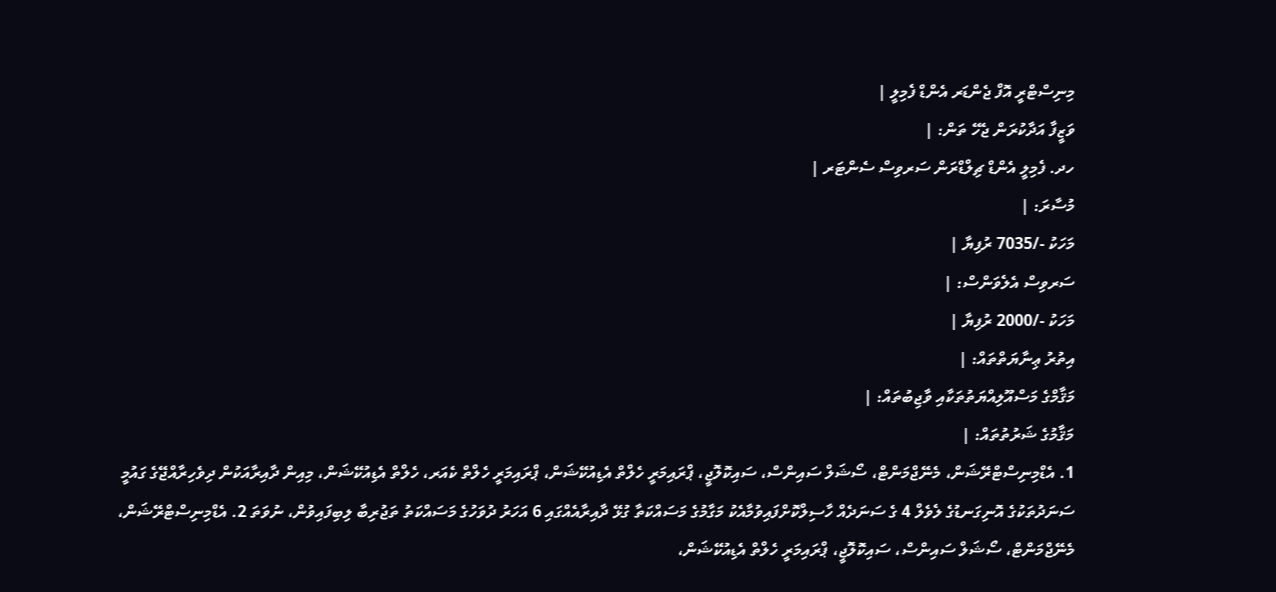މިނިސްޓްރީ އޮފް ޖެންޑަރ އެންޑް ފެމިލީ |
ވަޒީފާ އަދާކުރަން ޖެހޭ ތަން: |
ހދ. ފެމިލީ އެންޑް ޗިލްޑްރަން ސަރވިސް ސެންޓަރ |
މުސާރަ: |
މަހަކު -/7035 ރުފިޔާ |
ސަރވިސް އެލެވަންސް: |
މަހަކު -/2000 ރުފިޔާ |
އިތުރު ޢިނާޔަތްތައް: |
މަޤާމްގެ މަސްއޫލިއްޔަތުތަކާއި ވާޖިބުތައް: |
މަޤާމުގެ ޝަރުތުތައް: |
1. އެޑްމިނިސްޓްރޭޝަން، މެނޭޖްމަންޓް، ސޯޝަލް ސައިންސް، ސައިކޮލޮޖީ، ޕްރައިމަރީ ހެލްތް އެޑިއުކޭޝަން، ޕްރައިމަރީ ހެލްތް ކެއަރ، ހެލްތް އެޑިއުކޭޝަން، މިއިން ދާއިރާއަކުން ދިވެހިރާއްޖޭގެ ގައުމީ ސަނަދުތަކުގެ އޮނިގަނޑުގެ ލެވެލް 4 ގެ ސަނަދެއް ހާސިލްކޮށްފައިވުމާއެކު މަގާމުގެ މަސައްކަތާ ގުޅޭ ދާއިރާއެއްގައި 6 އަހަރު ދުވަހުގެ މަސައްކަތު ތަޖުރިބާ ލިބިފައިވުން، ނުވަތަ 2. އެޑްމިނިސްޓްރޭޝަން، މެނޭޖްމަންޓް، ސޯޝަލް ސައިންސް، ސައިކޮލޮޖީ، ޕްރައިމަރީ ހެލްތް އެޑިއުކޭޝަން،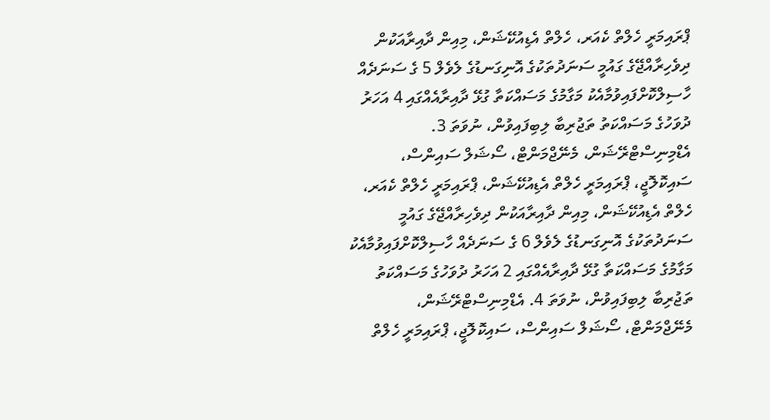ޕްރައިމަރީ ހެލްތް ކެއަރ، ހެލްތް އެޑިއުކޭޝަން، މިއިން ދާއިރާއަކުން ދިވެހިރާއްޖޭގެ ގައުމީ ސަނަދުތަކުގެ އޮނިގަނޑުގެ ލެވެލް 5 ގެ ސަނަދެއް ހާސިލްކޮށްފައިވުމާއެކު މަގާމުގެ މަސައްކަތާ ގުޅޭ ދާއިރާއެއްގައި 4 އަހަރު ދުވަހުގެ މަސައްކަތު ތަޖުރިބާ ލިބިފައިވުން، ނުވަތަ 3. އެޑްމިނިސްޓްރޭޝަން، މެނޭޖްމަންޓް، ސޯޝަލް ސައިންސް، ސައިކޮލޮޖީ، ޕްރައިމަރީ ހެލްތް އެޑިއުކޭޝަން، ޕްރައިމަރީ ހެލްތް ކެއަރ، ހެލްތް އެޑިއުކޭޝަން، މިއިން ދާއިރާއަކުން ދިވެހިރާއްޖޭގެ ގައުމީ ސަނަދުތަކުގެ އޮނިގަނޑުގެ ލެވެލް 6 ގެ ސަނަދެއް ހާސިލްކޮށްފައިވުމާއެކު މަގާމުގެ މަސައްކަތާ ގުޅޭ ދާއިރާއެއްގައި 2 އަހަރު ދުވަހުގެ މަސައްކަތު ތަޖުރިބާ ލިބިފައިވުން، ނުވަތަ 4. އެޑްމިނިސްޓްރޭޝަން، މެނޭޖްމަންޓް، ސޯޝަލް ސައިންސް، ސައިކޮލޮޖީ، ޕްރައިމަރީ ހެލްތް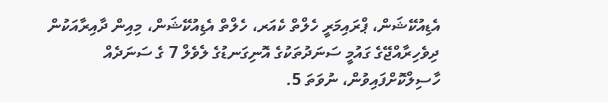އެޑިއުކޭޝަން، ޕްރައިމަރީ ހެލްތް ކެއަރ، ހެލްތް އެޑިއުކޭޝަން، މިއިން ދާއިރާއަކުން ދިވެހިރާއްޖޭގެ ގައުމީ ސަނަދުތަކުގެ އޮނިގަނޑުގެ ލެވެލް 7 ގެ ސަނަދެއް ހާސިލްކޮށްފައިވުން، ނުވަތަ 5.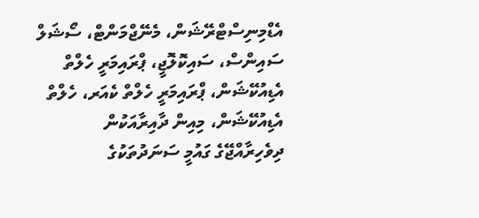އެޑްމިނިސްޓްރޭޝަން، މެނޭޖްމަންޓް، ސޯޝަލް ސައިންސް، ސައިކޮލޮޖީ، ޕްރައިމަރީ ހެލްތް އެޑިއުކޭޝަން، ޕްރައިމަރީ ހެލްތް ކެއަރ، ހެލްތް އެޑިއުކޭޝަން، މިއިން ދާއިރާއަކުން ދިވެހިރާއްޖޭގެ ގައުމީ ސަނަދުތަކުގެ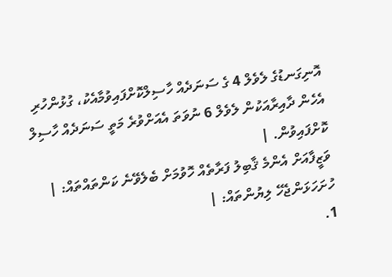އޮނިގަނޑުގެ ލެވެލް 4 ގެ ސަނަދެއް ހާސިލްކޮށްފައިވުމާއެކު، ގުޅުންހުރި އެހެން ދާއިރާއަކުން ލެވެލް 6 ނުވަތަ އެއަށްވުރެ މަތީ ސަނަދެއް ހާސިލް ކޮށްފައިވުން. |
ވަޒީފާއަށް އެންމެ ޤާބިލު ފަރާތެއް ހޮވުމަށް ބެލެވޭނެ ކަންތައްތައް: |
ހުށަހަޅަންޖެހޭ ލިޔުންތައް: |
1.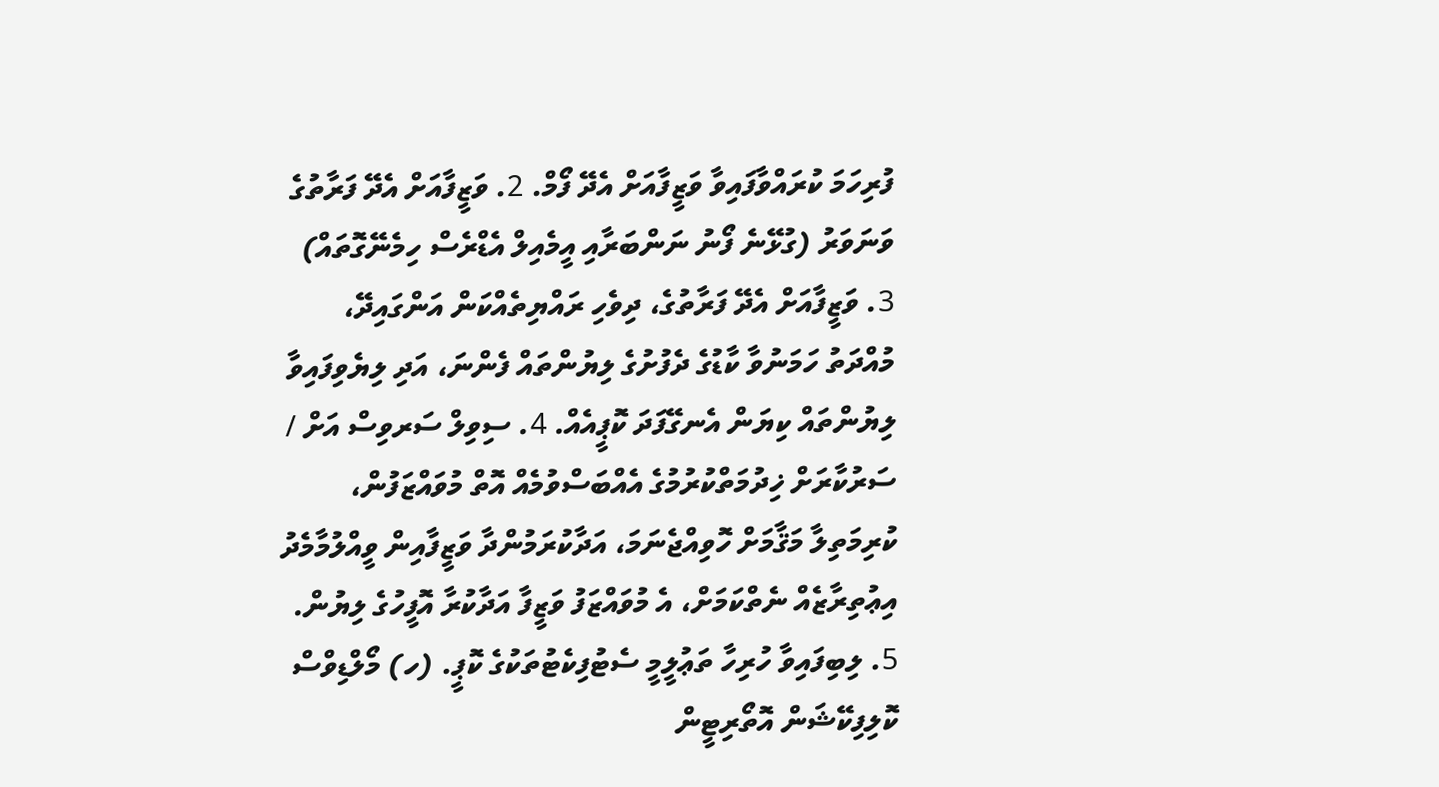ފުރިހަމަ ކުރައްވާފައިވާ ވަޒީފާއަށް އެދޭ ފޯމް. 2. ވަޒީފާއަށް އެދޭ ފަރާތުގެ ވަނަވަރު (ގުޅޭނެ ފޯނު ނަންބަރާއި އީމެއިލް އެޑްރެސް ހިމެނޭގޮތައް) 3. ވަޒީފާއަށް އެދޭ ފަރާތުގެ، ދިވެހި ރައްޔިތެއްކަން އަންގައިދޭ، މުއްދަތު ހަމަނުވާ ކާޑުގެ ދެފުށުގެ ލިޔުންތައް ފެންނަ، އަދި ލިޔެވިފައިވާ ލިޔުންތައް ކިޔަން އެނގޭފަދަ ކޮޕީއެއް. 4. ސިވިލް ސަރވިސް އަށް / ސަރުކާރަށް ޚިދުމަތްކުރުމުގެ އެއްބަސްވުމެއް އޮތް މުވައްޒަފުން، ކުރިމަތިލާ މަޤާމަށް ހޮވިއްޖެނަމަ، އަދާކުރަމުންދާ ވަޒީފާއިން ވީއްލުމާމެދު އިޢުތިރާޒެއް ނެތްކަމަށް، އެ މުވައްޒަފު ވަޒީފާ އަދާކުރާ އޮފީހުގެ ލިޔުން. 5. ލިބިފައިވާ ހުރިހާ ތަޢުލީމީ ސެޓުފިކެޓުތަކުގެ ކޮޕީ. (ހ) މޯލްޑިވްސް ކޮލިފިކޭޝަން އޮތޯރިޓީން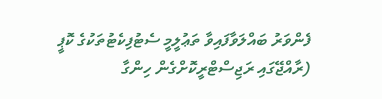ފެންވަރު ބައްލަވާފައިވާ ތަޢުލީމީ ސެޓުފިކެޓުތަކުގެ ކޮޕީ (ރާއްޖޭގައި ރަޖިސްޓްރީކޮށްގެން ހިންގާ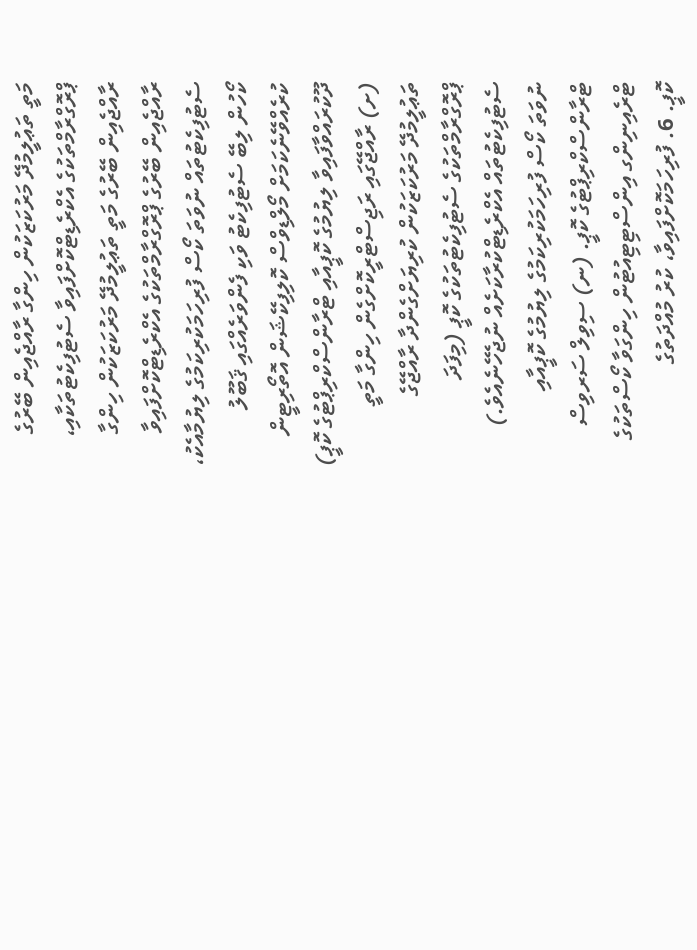މަތީ ތަޢުލީމުދޭ މަރުކަޒަކުން ހިންގާ ރާއްޖެއިން ބޭރުގެ ޕްރޮގްރާމްތަކުގެ އެކްރެޑިޓްކޮށްފައިވާ ސެޓުފިކެޓުތަކާއި، ރާއްޖެއިން ބޭރުގެ މަތީ ތަޢުލީމުދޭ މަރުކަޒަކުން ހިންގާ ރާއްޖެއިން ބޭރުގެ ޕްރޮގްރާމްތަކުގެ އެކްރެޑިޓްކޮށްފައިވާ ސެޓުފިކެޓުތައް ނުވަތަ ކޯސް ފުރިހަމަކުރިކަމުގެ ލިޔުމާއެކު، ކޯހުން ލިބޭ ސެޓުފިކެޓު ވަކި ފެންވަރެއްގައި ޤަބޫލު ކުރެއްވޭނެކަމަށް މޯލްޑިވްސް ކޮލިފިކޭޝަން އޮތޯރިޓީން ދޫކުރައްވާފައިވާ ލިޔުމުގެ ކޮޕީއާއި ޓްރާންސްކްރިޕްޓުގެ ކޮޕީ) (ށ) ރާއްޖޭގައި ރަޖިސްޓްރީކޮށްގެން ހިންގާ މަތީ ތަޢުލީމުދޭ މަރުކަޒަކުން ކުރިޔަށްގެންދާ ރާއްޖޭގެ ޕްރޮގްރާމްތަކުގެ ސެޓުފިކެޓުތަކުގެ ކޮޕީ (މިފަދަ ސެޓުފިކެޓުތައް އެކްރެޑިޓްކުރާކަށެއް ނުޖެހޭނެއެވެ.) ނުވަތަ ކޯސް ފުރިހަމަކުރިކަމުގެ ލިޔުމުގެ ކޮޕީއާއި ޓްރާންސްކްރިޕްޓުގެ ކޮޕީ. (ނ) ސިވިލް ސަރވިސް ޓްރެއިނިންގ އިންސްޓިޓިއުޓުން ހިންގަވާ ކޯސްތަކުގެ ކޮޕީ. 6. ފުރިހަމަކޮށްފައިވާ، ކުރު މުއްދަތުގެ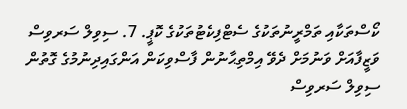ކޯސްތަކާއި ތަމްރީނުތަކުގެ ސެޓްފިކެޓުތަކުގެ ކޮޕީ. 7. ސިވިލް ސަރވިސް ވަޒީފާއަށް ވަނުމަށް ދެވޭ އިމްތިޙާނުން ފާސްވިކަން އަންގައިދިނުމުގެ ގޮތުން ސިވިލް ސަރވިސް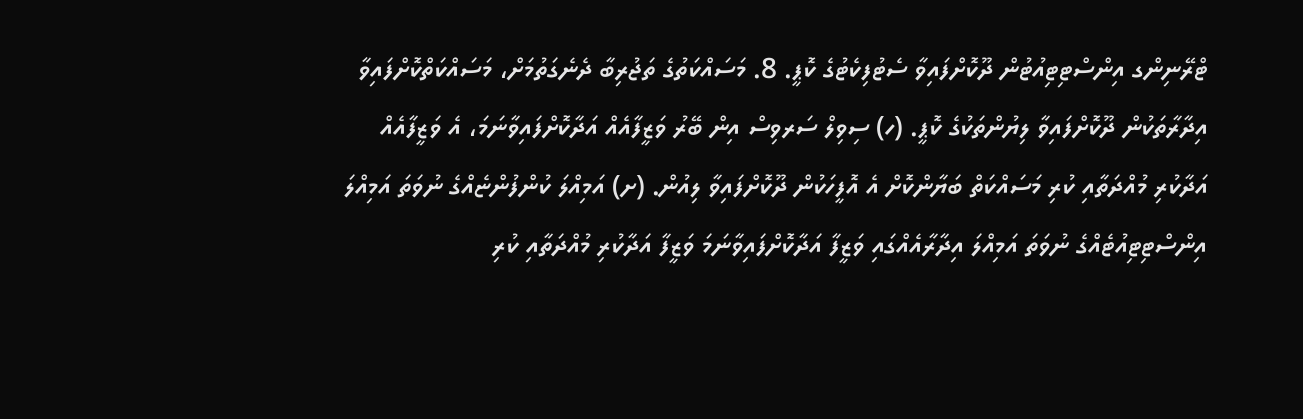ޓްރޭނިންގ އިންސްޓިޓިއުޓުން ދޫކޮށްފައިވާ ސެޓުފިކެޓުގެ ކޮޕީ. 8. މަސައްކަތުގެ ތަޖުރިބާ ދެނެގަތުމަށް، މަސައްކަތްކޮށްފައިވާ އިދާރާތަކުން ދޫކޮށްފައިވާ ލިޔުންތަކުގެ ކޮޕީ. (ހ) ސިވިލް ސަރވިސް އިން ބޭރު ވަޒީފާއެއް އަދާކޮށްފައިވާނަމަ، އެ ވަޒީފާއެއް އަދާކުރި މުއްދަތާއި ކުރި މަސައްކަތް ބަޔާންކޮށް އެ އޮފީހަކުން ދޫކޮށްފައިވާ ލިއުން. (ށ) އަމިއްލަ ކުންފުންޏެއްގެ ނުވަތަ އަމިއްލަ އިންސްޓިޓިއުޓެއްގެ ނުވަތަ އަމިއްލަ އިދާރާއެއްގައި ވަޒީފާ އަދާކޮށްފައިވާނަމަ ވަޒީފާ އަދާކުރި މުއްދަތާއި ކުރި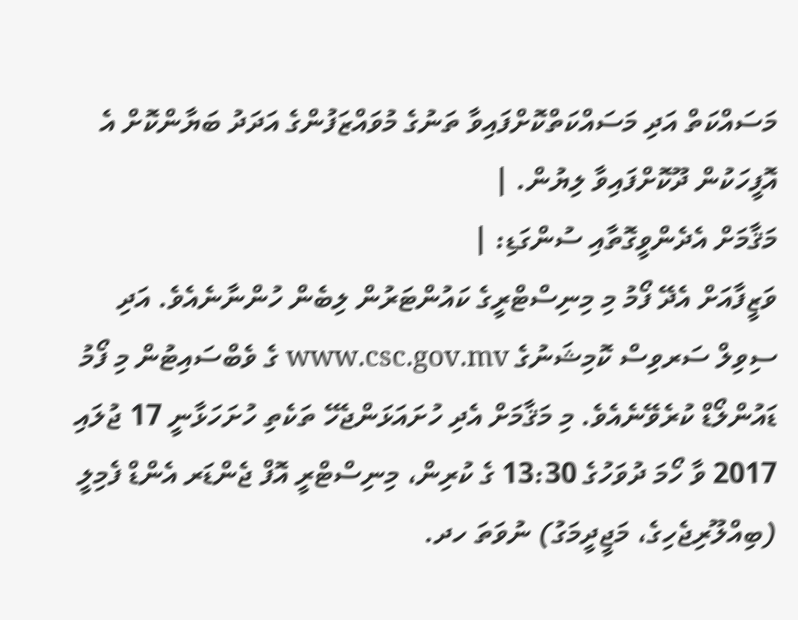މަސައްކަތް އަދި މަސައްކަތްކޮށްފައިވާ ތަނުގެ މުވައްޒަފުންގެ އަދަދު ބަޔާންކޮށް އެ އޮފީހަކުން ދޫކޮށްފައިވާ ލިޔުން. |
މަޤާމަށް އެދެންވީގޮތާއި ސުންގަޑި: |
ވަޒީފާއަށް އެދޭ ފޯމު މި މިނިސްޓްރީގެ ކައުންޓަރުން ލިބެން ހުންނާނެއެވެ. އަދި ސިވިލް ސަރވިސް ކޮމިޝަނުގެ www.csc.gov.mv ގެ ވެބްސައިޓުން މި ފޯމު ޑައުންލޯޑް ކުރެވޭނެއެވެ. މި މަޤާމަށް އެދި ހުށައަޅަންޖެހޭ ތަކެތި ހުށަހަޅާނީ 17 ޖުލައި 2017 ވާ ހޯމަ ދުވަހުގެ 13:30 ގެ ކުރިން، މިނިސްޓްރީ އޮފް ޖެންޑަރ އެންޑް ފެމިލީ (ބިއްލޫރިޖެހިގެ، މަޖީދީމަގު) ނުވަތަ ހދ.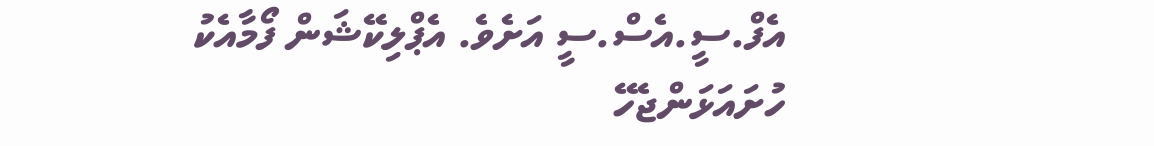އެފް.ސީ.އެސް.ސީ އަށެވެ. އެޕްލިކޭޝަން ފޯމާއެކު ހުށައަޅަންޖެހޭ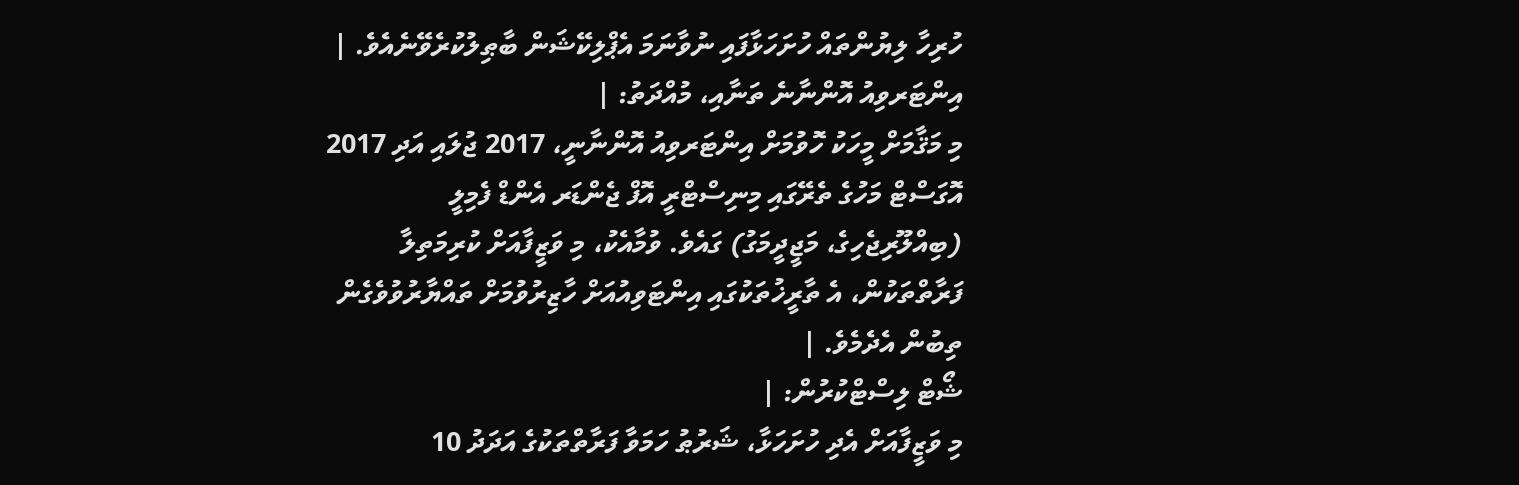ހުރިހާ ލިޔުންތައް ހުށަހަޅާފައި ނުވާނަމަ އެޕްލިކޭޝަން ބާޠިލުކުރެވޭނެއެވެ. |
އިންޓަރވިއު އޮންނާނެ ތަނާއި، މުއްދަތު: |
މި މަޤާމަށް މީހަކު ހޮވުމަށް އިންޓަރވިއު އޮންނާނީ، 2017 ޖުލައި އަދި 2017 އޮގަސްޓް މަހުގެ ތެރޭގައި މިނިސްޓްރީ އޮފް ޖެންޑަރ އެންޑް ފެމިލީ (ބިއްލޫރިޖެހިގެ، މަޖީދީމަގު) ގައެވެ. ވުމާއެކު، މި ވަޒީފާއަށް ކުރިމަތިލާ ފަރާތްތަކުން، އެ ތާރީޚުތަކުގައި އިންޓަވިއުއަށް ހާޒިރުވުމަށް ތައްޔާރުވުވެގެން ތިބުން އެދެމެވެ. |
ޝޯޓް ލިސްޓްކުރުން: |
މި ވަޒީފާއަށް އެދި ހުށަހަޅާ، ޝަރުޠު ހަމަވާ ފަރާތްތަކުގެ އަދަދު 10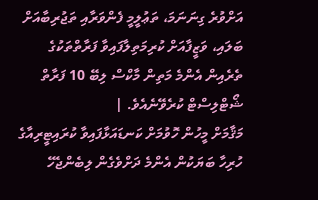އަށްވުރެ ގިނަނަމަ، ތަޢުލީމީ ފެންވަރާއި ތަޖުރިބާއަށް ބަލައި، ވަޒީފާއަށް ކުރިމަތިލާފައިވާ ފަރާތްތަކުގެ ތެރެއިން އެންމެ މަތިން މާކްސް ލިބޭ 10 ފަރާތް ޝޯޓްލިސްޓް ކުރެވޭނެއެވެ. |
މަޤާމަށް މީހުން ހޮވުމަށް ކަނޑައަޅާފައިވާ ކުރައިޓީރިއާގެ ހުރިހާ ބަޔަކުން އެންމެ ދަށްވެގެން ލިބެންޖެހޭ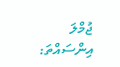ޖުމްލަ އިންސައްތަ: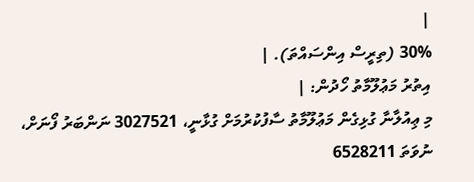|
30% (ތިރީސް އިންސައްތަ). |
އިތުރު މަޢުލޫމާތު ހޯދުން: |
މި ޢިއުލާނާ ގުޅިގެން މަޢުލޫމާތު ސާފުކުރުމަށް ގުޅާނީ، 3027521 ނަންބަރު ފޯނަށް، ނުވަތަ 6528211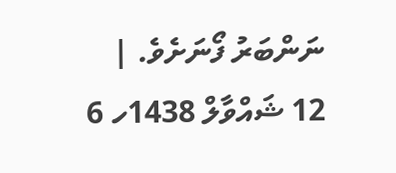ނަންބަރު ފޯނަށެވެ. |
12 ޝައްވާލް 1438ހ 6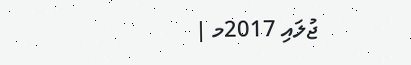ޖުލައި 2017މ |